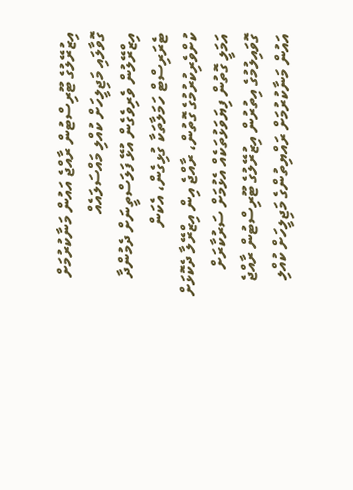އިޒުރޭލުގެ ޓޫރިސްޓުން ރާއްޖެ އައުން މަނާކުރުމަށް ގޮވާލައި މަޖިލީހަށް ކުއްލި މައްސަލައެއް
އިޒްރޭލުން ވެރިވެގެން އުޅޭ ފަލަސްތީނަށް ދެމުންދާ ޓެރަރިސްޓް ހަމަލާތަކާ ގުޅިގެން، އެކަން ކުށްވެރިކުރުމުގެ ގޮތުން، ރާއްޖެ އިން އިޒްރޭލާ ދެކޮޅަށް އަމަލީ ގޮތުން ފިޔަވަޅުތަކެއް އެޅުމަށް ސަރުކާރަށް ގޮވައިލުމުގެ އިތުރުން އިޒުރޭލުގެ ޓޫރިސްޓުން ރާއްޖެ އައުން މަނާކުރުމަށް ރައްޔިތުންގެ މަޖިލީހަށް ކުއްލި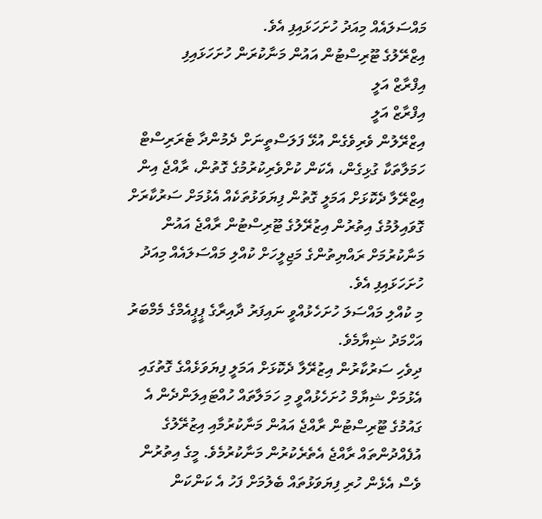މައްސަލައެއް މިއަދު ހުށަހަޅައިފި އެވެ.
އިޒްރޭލުގެ ޓޫރިސްޓުން އައުން މަނާކުރަން ހުށަހަޅައިފި
އިފްރާޒް އަލީ
އިފްރާޒް އަލީ
އިޒްރޭލުން ވެރިވެގެން އުޅޭ ފަލަސްތީނަށް ދެމުންދާ ޓެރަރިސްޓް ހަމަލާތަކާ ގުޅިގެން، އެކަން ކުށްވެރިކުރުމުގެ ގޮތުން، ރާއްޖެ އިން އިޒްރޭލާ ދެކޮޅަށް އަމަލީ ގޮތުން ފިޔަވަޅުތަކެއް އެޅުމަށް ސަރުކާރަށް ގޮވައިލުމުގެ އިތުރުން އިޒުރޭލުގެ ޓޫރިސްޓުން ރާއްޖެ އައުން މަނާކުރުމަށް ރައްޔިތުންގެ މަޖިލީހަށް ކުއްލި މައްސަލައެއް މިއަދު ހުށަހަޅައިފި އެވެ.
މި ކުއްލި މައްސަލަ ހުށަހެޅުއްވީ ނައިފަރު ދާއިރާގެ ޕީޕީއެމްގެ މެމްބަރު އަހްމަދު ޝިޔާމެވެ.
ދިވެހި ސަރުކާރުން އިޒުރޭލާ ދެކޮޅަށް އަމަލީ ފިޔަވަޅެއްގެ ގޮތުގައި އެޅުމަށް ޝިޔާމް ހުށަހެޅުއްވީ މި ހަމަލާތައް ހުއްޓައިލަންދެން އެ ގައުމުގެ ޓޫރިސްޓުން ރާއްޖެ އައުން މަނާކުރުމާއި އިޒުރޭލުގެ އުފެއްދުންތައް ރާއްޖެ އެތެރެކުރުން މަނާކުރުމެވެ. މީގެ އިތުރުން ވެސް އެޅެން ހުރި ފިޔަވަޅުތައް ބެލުމަށް ފަހު އެ ކަންކަން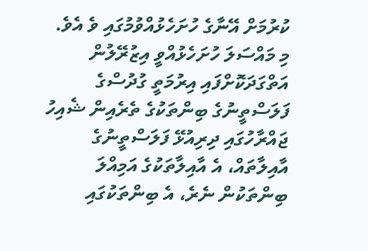ކުރުމަށް އޭނާގެ ހުށަހެޅުއްވުމުގައި ވެ އެވެ.
މި މައްސަލަ ހުށަހެޅުއްވީ އިޒުރޭލުން އަތްގަދަކޮށްފައި އިރުމަތީ ގުދުސްގެ ފަލަސްތީނުގެ ބިންތަކުގެ ތެރެއިން ޝެއިހު ޖައްރާހުގައި ދިރިއުޅޭ ފަލަސްތީނުގެ އާއިލާތައް، އެ އާއިލާތަކުގެ އަމިއްލަ ބިންތަކުން ނެރެ، އެ ބިންތަކުގައި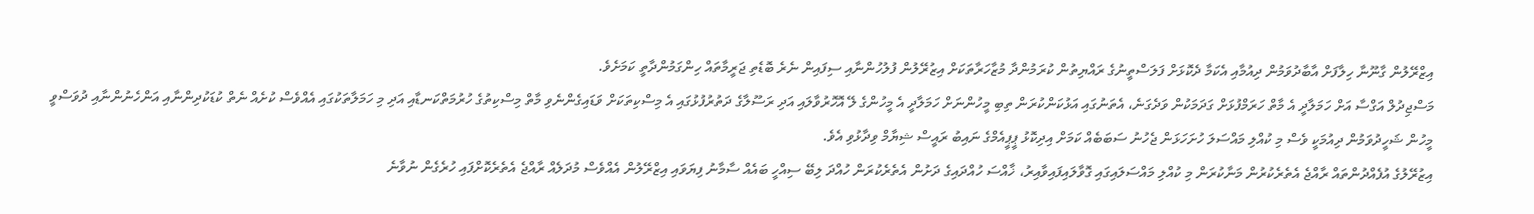އިޒްރޭލުން ގާނޫނާ ހިލާފަށް އާބާދުވަމުން ދިއުމާއި އެކަމާ ދެކޮޅަށް ފަލަސްތީނުގެ ރައްޔިތުން ކުރަމުންދާ މުޒާހަރާތަކަށް އިޒުރޭލުން ފުލުހުންނާއި ސިފައިން ނެރެ ބޮޑެތި ޖަރީމާތައް ހިންގަމުންދާތީ ކަމަށެވެ.
މަސްޖިދުލް އަގްސާ އަށް ހަމަލާދީ އެ މާތް ހަރަމްފުޅަށް ގަދަމަކުން ވަދެގަނެ، އެތަނުގައި އަޅުކަންކުރަން ތިބި މީހުންނަށް ހަމަލާދީ އެ މީހުންގެ ލޭ އޮހޮރުވާލައި އަދި ރަސޫލާގެ ދަތުރުފުޅުގައި އެ މިސްކިތަކަށް ވަޑައިގެންނެވި މާތް މިސްކިތުގެ ހުރުމަތްކަނޑާއި އަދި މި ހަމަލާތަކުގައި އެއްވެސް ކުށެއް ނެތް ކުޑަކުދިންނާއި އަންހެނުންނާއި ދުވަސްވީ މީހުން ޝަހީދުވަމުން ދިއުމަކީ ވެސް މި ކުއްލި މައްސަލަ ހުށަހަޅަން ޖެހުނު ސަބަބެއް ކަމަށް އިދިކޮޅު ޕީޕީއެމްގެ ނައިބު ރައީސް ޝިޔާމް ވިދާޅުވި އެވެ.
އިޒުރޭލުގެ އުފެއްދުންތައް ރާއްޖެ އެތެރެކުރުން މަނާކުރަން މި ކުއްލި މައްސަލައިގައި ގޮވާލައިފައިވާއިރު، ޚާއްސަ ހުއްދައިގެ ދަށުން އެތެރެކުރަން ހުއްދަ ލިބޭ ސިއްހީ ބައެއް ސާމާނު ފިޔަވައި އިޒްރޭލުން އެއްވެސް މުދަލެއް ރާއްޖެ އެތެރެކޮށްފައި ހުރެގެން ނުވާނެ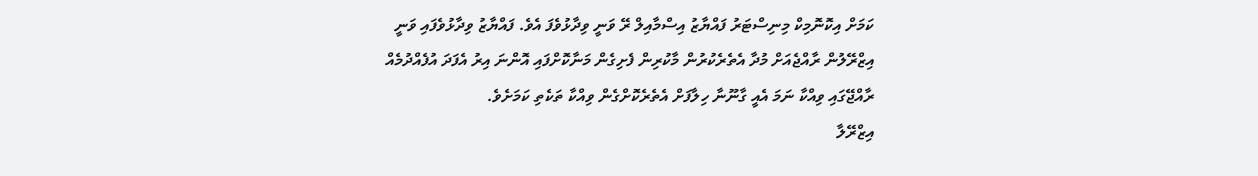ކަމަށް އިކޮނޮމިކް މިނިސްޓަރު ފައްޔާޒު އިސްމާއިލް ރޭ ވަނީ ވިދާޅުވެފަ އެވެ. ފައްޔާޒު ވިދާޅުވެފައި ވަނީ އިޒްރޭލުން ރާއްޖެއަށް މުދާ އެތެރެކުރުން މާކުރިން ފެށިގެން މަނާކޮށްފައި އޮންނަ އިރު އެފަދަ އުފެއްދުމެއް ރާއްޖޭގައި ވިއްކާ ނަމަ އެއީ ގާނޫނާ ހިލާފަށް އެތެރެކޮށްގެން ވިއްކާ ތަކެތި ކަމަށެވެ.
އިޒްރޭލާ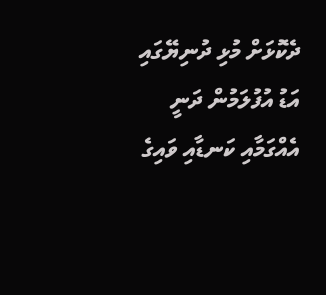ދެކޮޅަށް މުޅި ދުނިޔޭގައި އަޑު އުފުލަމުން ދަނީ އެއްގަމާއި ކަނޑާއި ވައިގެ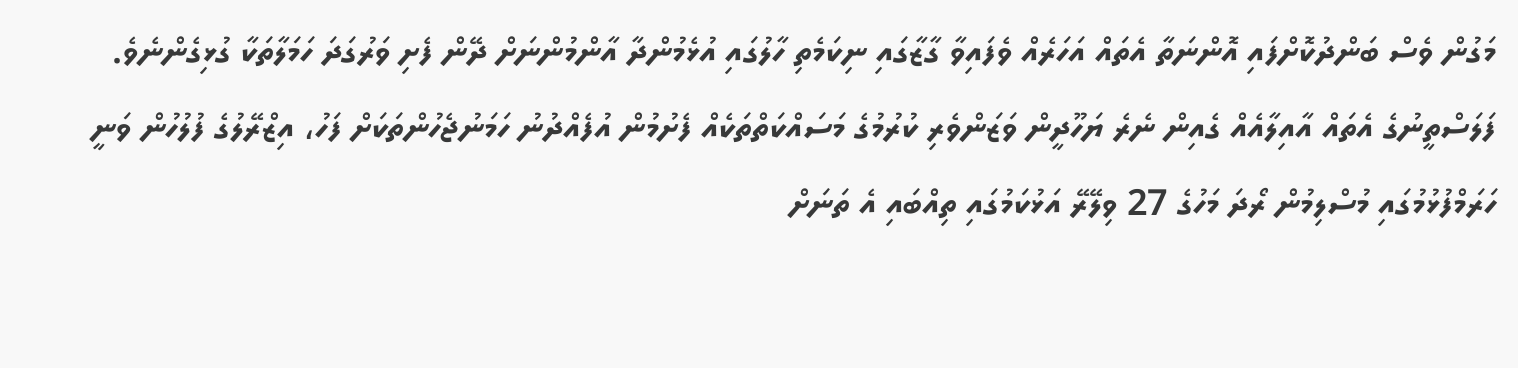މަގުން ވެސް ބަންދުކޮށްފައި އޮންނަތާ އެތައް އަހަރެއް ވެފައިވާ ގާޒާގައި ނިކަމެތި ހާލުގައި އުޅެމުންދާ އާންމުންނަށް ދޭން ފެށި ވަރުގަދަ ހަމަލާތަކާ ގުޅިގެންނެވެ.
ފަލަސްތީނުގެ އެތައް އާއިލާއެއް ގެއިން ނެރެ ޔަހޫދީން ވަޒަންވެރި ކުރުމުގެ މަސައްކަތްތަކެއް ފެށުމުން އުފެއްދުނު ހަމަނުޖެހުންތަކަށް ފަހު، އިޒްރޭލުގެ ފުލުހުން ވަނީ ހަރަމްފުޅުމުގައި މުސްލިމުން ރޯދަ މަހުގެ 27 ވިލޭރޭ އަޅުކަމުގައި ތިއްބައި އެ ތަނަށް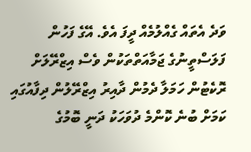ވަދެ އެތައް ގެއްލުމެއް ދީފަ އެވެ. އޭގެ ފަހުން ފަލަސްތީނުގެ ޖަމާއަތްތަކުން ވެސް އިޒްރޭލަށް ރޮކެޓުން ހަމަލާ ދެމުން ދާއިރު އިޒްރޭލުން ދިފާއުގައި ކަމަށް ބުނެ ކޮންމެ ދުވަހަކު ދަނީ ބޮމުގެ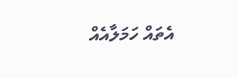އެތައް ހަމަލާއެއް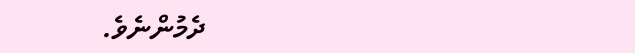ދެމުންނެވެ.